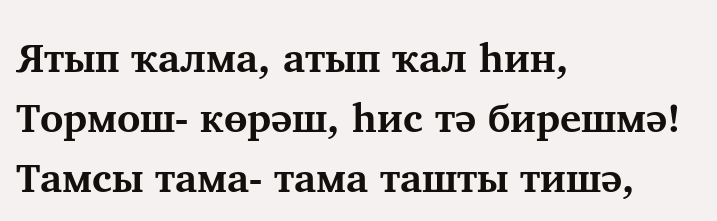Ятып ҡалма, атып ҡал һин,
Тормош- көрәш, һис тә бирешмә!
Тамсы тама- тама ташты тишә,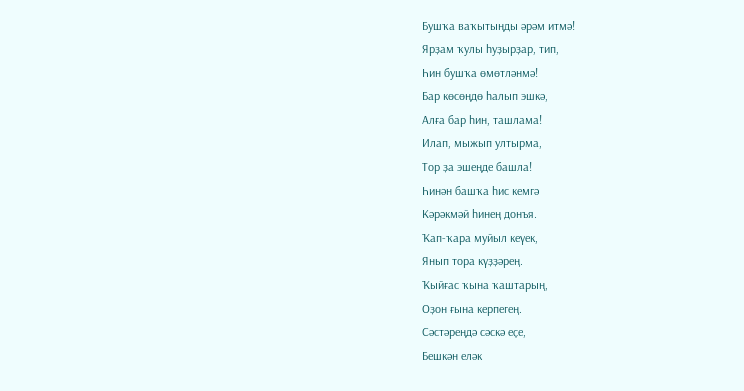Бушҡа ваҡытыңды әрәм итмә!
Ярҙам ҡулы һуҙырҙар, тип,
Һин бушҡа өмөтләнмә!
Бар көсөңдө һалып эшкә,
Алға бар һин, ташлама!
Илап, мыжып ултырма,
Тор ҙа эшеңде башла!
Һинән башҡа һис кемгә
Кәрәкмәй һинең донъя.
Ҡап-ҡара муйыл кеүек,
Янып тора күҙҙәрең.
Ҡыйғас ҡына ҡаштарың,
Оҙон ғына керпегең.
Сәстәреңдә сәскә еҫе,
Бешкән еләк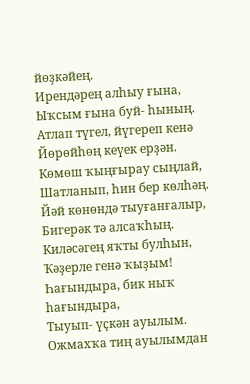йөҙкәйең.
Ирендәрең алһыу ғына,
Ыҡсым ғына буй- һының.
Атлап түгел, йүгереп кенә
Йөрөйһөң кеүек ерҙән.
Көмөш ҡыңғырау сыңлай,
Шатланып, һин бер көлһәң.
Йәй көнөндә тыуғанғалыр,
Бигерәк тә алсаҡһың.
Киләсәгең яҡты булһын,
Ҡәҙерле генә ҡыҙым!
Һағындыра, бик ныҡ һағындыра,
Тыуып- үҫкән ауылым.
Ожмахҡа тиң ауылымдан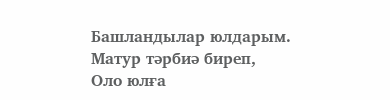Башландылар юлдарым.
Матур тәрбиә биреп,
Оло юлға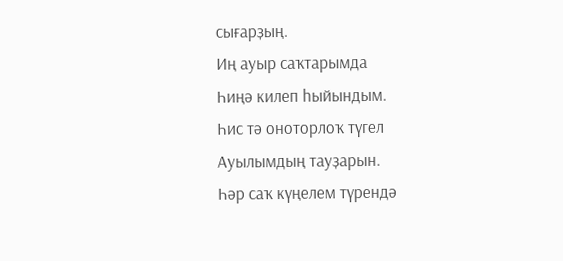сығарҙың.
Иң ауыр саҡтарымда
Һиңә килеп һыйындым.
Һис тә оноторлоҡ түгел
Ауылымдың тауҙарын.
Һәр саҡ күңелем түрендә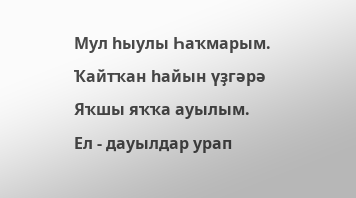Мул һыулы Һаҡмарым.
Ҡайтҡан һайын үҙгәрә
Яҡшы яҡҡа ауылым.
Ел - дауылдар урап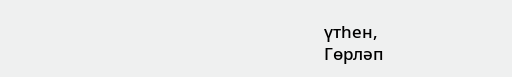үтһен,
Гөрләп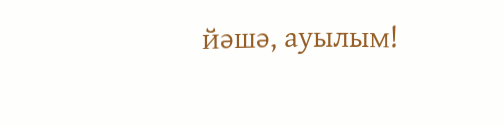йәшә, ауылым!